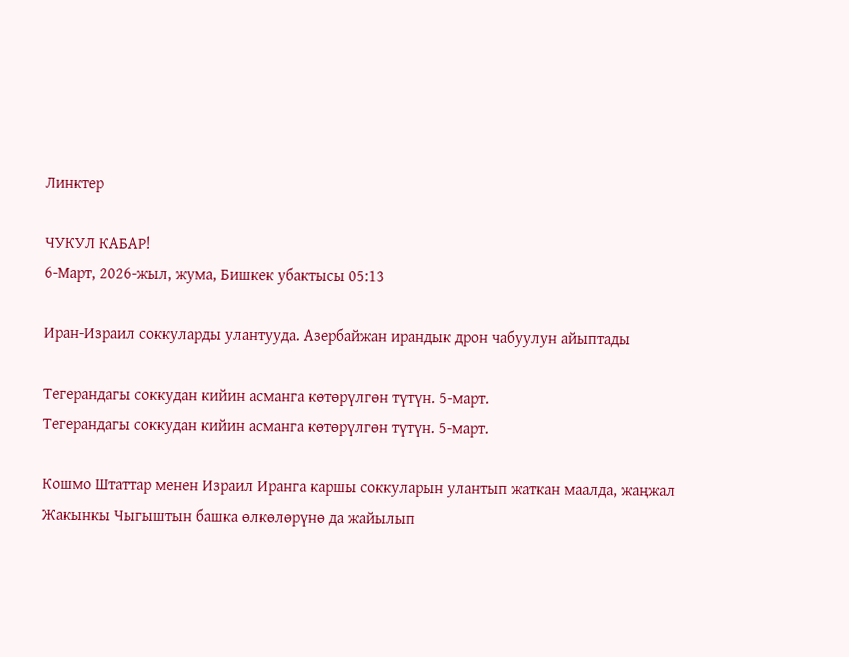Линктер

ЧУКУЛ КАБАР!
6-Март, 2026-жыл, жума, Бишкек убактысы 05:13

Иран-Израил соккуларды улантууда. Азербайжан ирандык дрон чабуулун айыптады

Тегерандагы соккудан кийин асманга көтөрүлгөн түтүн. 5-март.
Тегерандагы соккудан кийин асманга көтөрүлгөн түтүн. 5-март.

Кошмо Штаттар менен Израил Иранга каршы соккуларын улантып жаткан маалда, жаңжал Жакынкы Чыгыштын башка өлкөлөрүнө да жайылып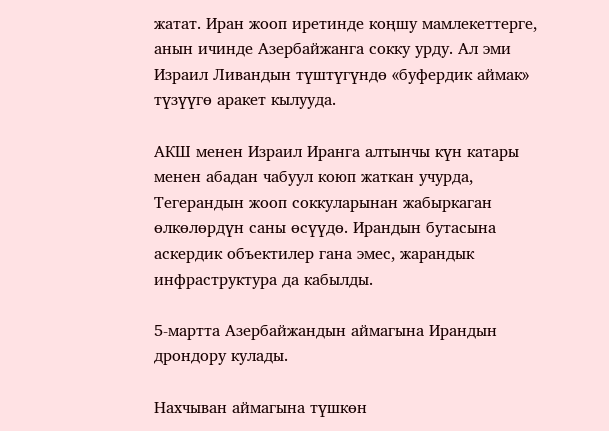жатат. Иран жооп иретинде коңшу мамлекеттерге, анын ичинде Азербайжанга сокку урду. Ал эми Израил Ливандын түштүгүндө «буфердик аймак» түзүүгө аракет кылууда.

АКШ менен Израил Иранга алтынчы күн катары менен абадан чабуул коюп жаткан учурда, Тегерандын жооп соккуларынан жабыркаган өлкөлөрдүн саны өсүүдө. Ирандын бутасына аскердик объектилер гана эмес, жарандык инфраструктура да кабылды.

5-мартта Азербайжандын аймагына Ирандын дрондору кулады.

Нахчыван аймагына түшкөн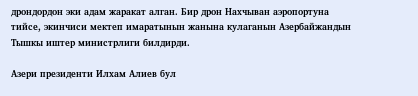дрондордон эки адам жаракат алган. Бир дрон Нахчыван аэропортуна тийсе, экинчиси мектеп имаратынын жанына кулаганын Азербайжандын Тышкы иштер министрлиги билдирди.

Азери президенти Илхам Алиев бул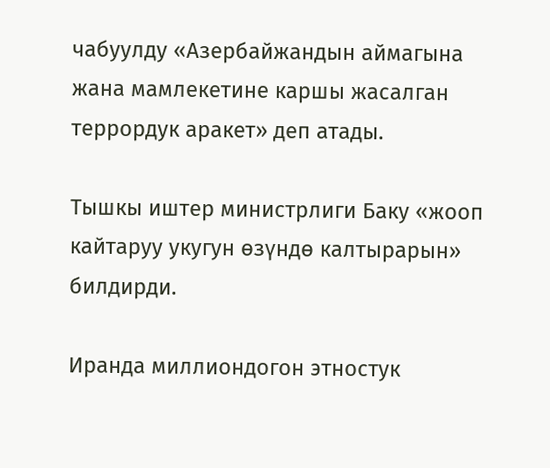чабуулду «Азербайжандын аймагына жана мамлекетине каршы жасалган террордук аракет» деп атады.

Тышкы иштер министрлиги Баку «жооп кайтаруу укугун өзүндө калтырарын» билдирди.

Иранда миллиондогон этностук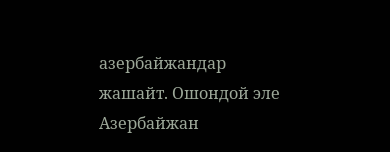азербайжандар жашайт. Ошондой эле Азербайжан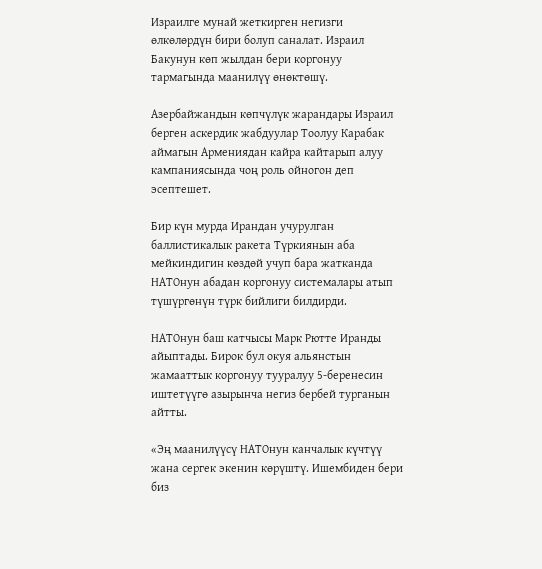Израилге мунай жеткирген негизги өлкөлөрдүн бири болуп саналат. Израил Бакунун көп жылдан бери коргонуу тармагында маанилүү өнөктөшү.

Азербайжандын көпчүлүк жарандары Израил берген аскердик жабдуулар Тоолуу Карабак аймагын Армениядан кайра кайтарып алуу кампаниясында чоң роль ойногон деп эсептешет.

Бир күн мурда Ирандан учурулган баллистикалык ракета Түркиянын аба мейкиндигин көздөй учуп бара жатканда НАТОнун абадан коргонуу системалары атып түшүргөнүн түрк бийлиги билдирди.

НАТОнун баш катчысы Марк Рютте Иранды айыптады. Бирок бул окуя альянстын жамааттык коргонуу тууралуу 5-беренесин иштетүүгө азырынча негиз бербей турганын айтты.

«Эң маанилүүсү НАТОнун канчалык күчтүү жана сергек экенин көрүштү. Ишембиден бери биз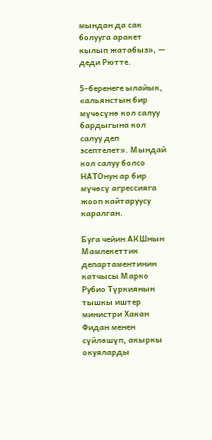мындан да сак болууга аракет кылып жатабыз», — деди Рютте.

5-беренеге ылайык, «альянстын бир мүчөсүнө кол салуу бардыгына кол салуу деп эсептелет». Мындай кол салуу болсо НАТОнун ар бир мүчөсү агрессияга жооп кайтаруусу каралган.

Буга чейин АКШнын Мамлекеттик департаментинин катчысы Марко Рубио Түркиянын тышкы иштер министри Хакан Фидан менен сүйлөшүп, акыркы окуяларды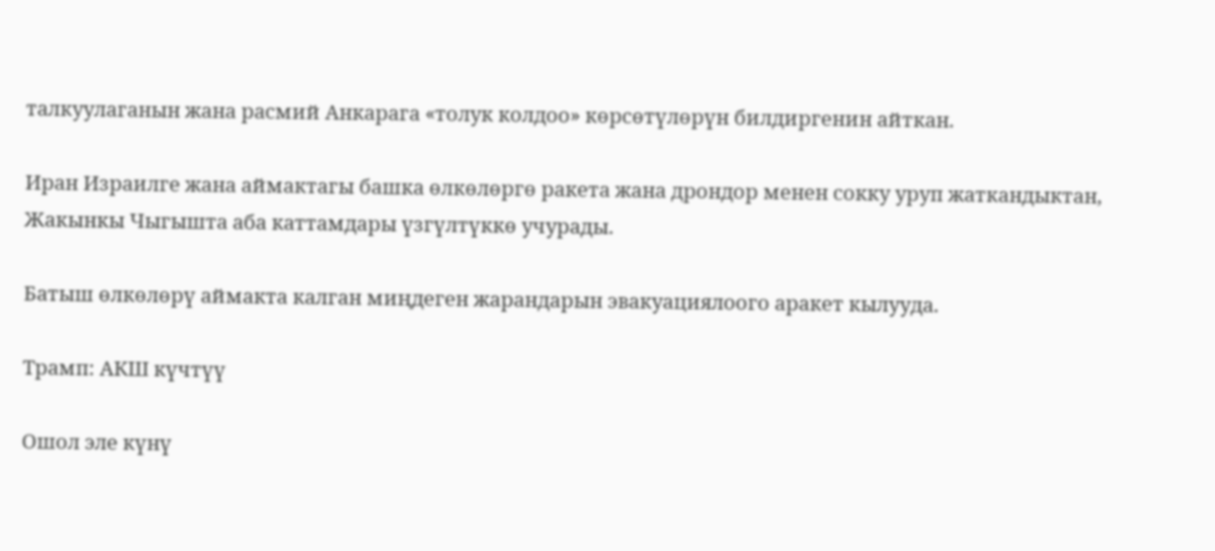талкуулаганын жана расмий Анкарага «толук колдоо» көрсөтүлөрүн билдиргенин айткан.

Иран Израилге жана аймактагы башка өлкөлөргө ракета жана дрондор менен сокку уруп жаткандыктан, Жакынкы Чыгышта аба каттамдары үзгүлтүккө учурады.

Батыш өлкөлөрү аймакта калган миңдеген жарандарын эвакуациялоого аракет кылууда.

Трамп: АКШ күчтүү

Ошол эле күнү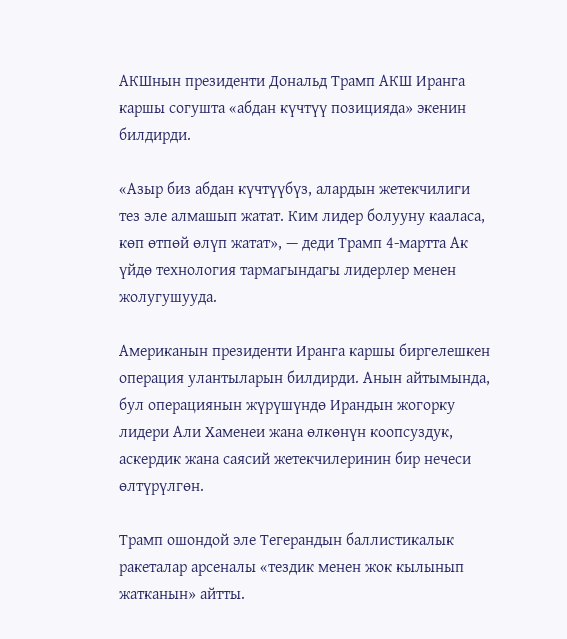АКШнын президенти Дональд Трамп АКШ Иранга каршы согушта «абдан күчтүү позицияда» экенин билдирди.

«Азыр биз абдан күчтүүбүз, алардын жетекчилиги тез эле алмашып жатат. Ким лидер болууну кааласа, көп өтпөй өлүп жатат», — деди Трамп 4-мартта Ак үйдө технология тармагындагы лидерлер менен жолугушууда.

Американын президенти Иранга каршы биргелешкен операция улантыларын билдирди. Анын айтымында, бул операциянын жүрүшүндө Ирандын жогорку лидери Али Хаменеи жана өлкөнүн коопсуздук, аскердик жана саясий жетекчилеринин бир нечеси өлтүрүлгөн.

Трамп ошондой эле Тегерандын баллистикалык ракеталар арсеналы «тездик менен жок кылынып жатканын» айтты.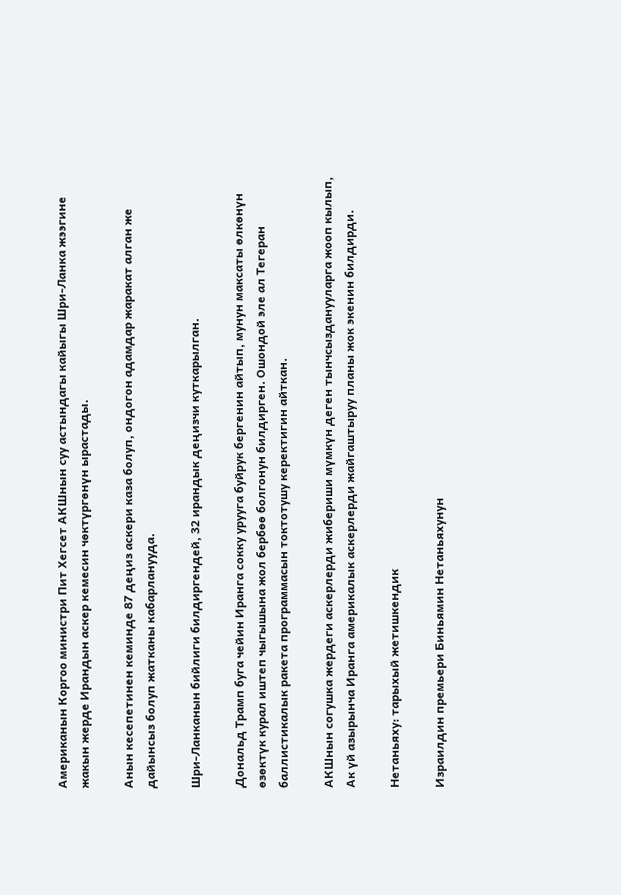Американын Коргоо министри Пит Хегсет АКШнын суу астындагы кайыгы Шри-Ланка жээгине жакын жерде Ирандын аскер кемесин чөктүргөнүн ырастады.

Анын кесепетинен кеминде 87 деңиз аскери каза болуп, ондогон адамдар жаракат алган же дайынсыз болуп жатканы кабарланууда.

Шри-Ланканын бийлиги билдиргендей, 32 ирандык деңизчи куткарылган.

Дональд Трамп буга чейин Иранга сокку урууга буйрук бергенин айтып, мунун максаты өлкөнүн өзөктүк курал иштеп чыгышына жол бербөө болгонун билдирген. Ошондой эле ал Тегеран баллистикалык ракета программасын токтотушу керектигин айткан.

АКШнын согушка жердеги аскерлерди жибериши мүмкүн деген тынчсызданууларга жооп кылып, Ак үй азырынча Иранга америкалык аскерлерди жайгаштыруу планы жок экенин билдирди.

Нетаньяху: тарыхый жетишкендик

Израилдин премьери Биньямин Нетаньяхунун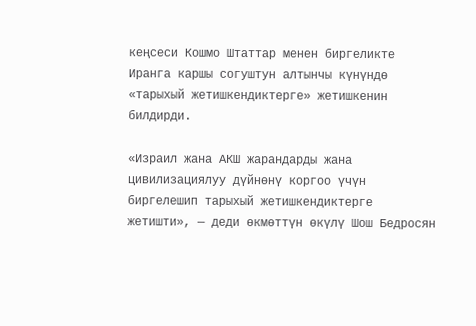кеңсеси Кошмо Штаттар менен биргеликте Иранга каршы согуштун алтынчы күнүндө «тарыхый жетишкендиктерге» жетишкенин билдирди.

«Израил жана АКШ жарандарды жана цивилизациялуу дүйнөнү коргоо үчүн биргелешип тарыхый жетишкендиктерге жетишти», — деди өкмөттүн өкүлү Шош Бедросян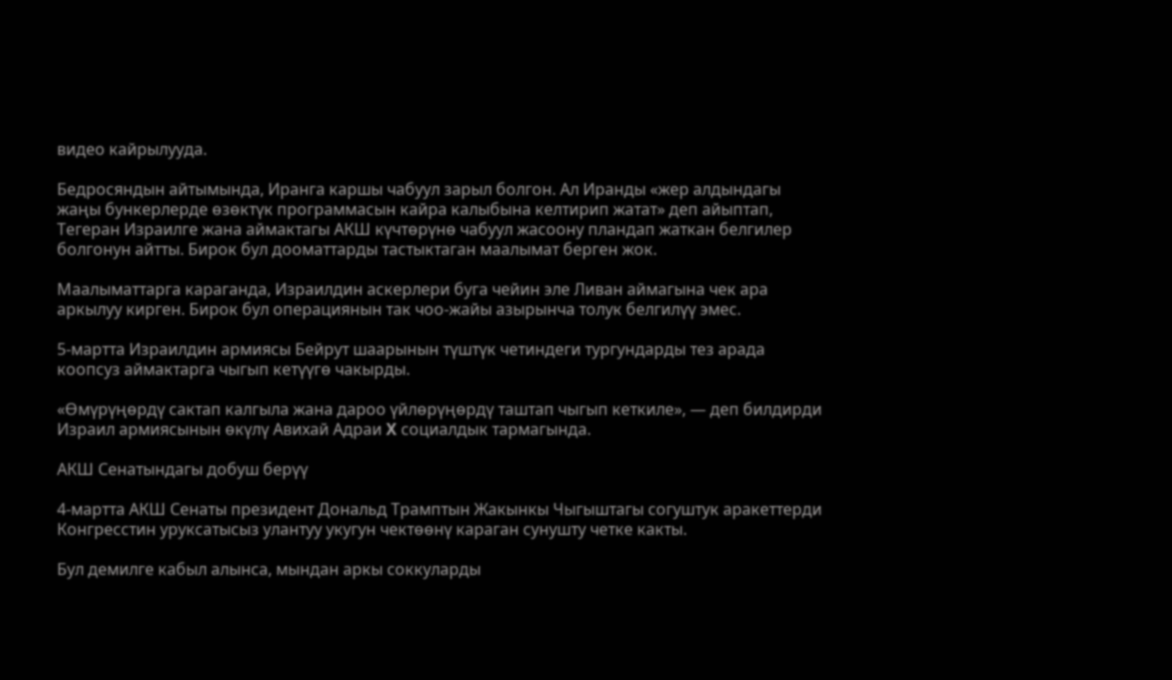видео кайрылууда.

Бедросяндын айтымында, Иранга каршы чабуул зарыл болгон. Ал Иранды «жер алдындагы жаңы бункерлерде өзөктүк программасын кайра калыбына келтирип жатат» деп айыптап, Тегеран Израилге жана аймактагы АКШ күчтөрүнө чабуул жасоону пландап жаткан белгилер болгонун айтты. Бирок бул дооматтарды тастыктаган маалымат берген жок.

Маалыматтарга караганда, Израилдин аскерлери буга чейин эле Ливан аймагына чек ара аркылуу кирген. Бирок бул операциянын так чоо-жайы азырынча толук белгилүү эмес.

5-мартта Израилдин армиясы Бейрут шаарынын түштүк четиндеги тургундарды тез арада коопсуз аймактарга чыгып кетүүгө чакырды.

«Өмүрүңөрдү сактап калгыла жана дароо үйлөрүңөрдү таштап чыгып кеткиле», — деп билдирди Израил армиясынын өкүлү Авихай Адраи X социалдык тармагында.

АКШ Сенатындагы добуш берүү

4-мартта АКШ Сенаты президент Дональд Трамптын Жакынкы Чыгыштагы согуштук аракеттерди Конгресстин уруксатысыз улантуу укугун чектөөнү караган сунушту четке какты.

Бул демилге кабыл алынса, мындан аркы соккуларды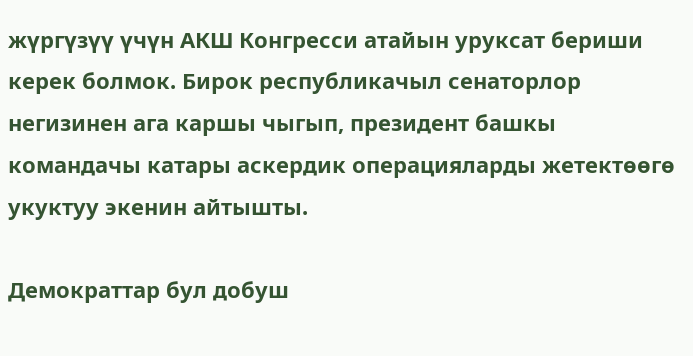жүргүзүү үчүн АКШ Конгресси атайын уруксат бериши керек болмок. Бирок республикачыл сенаторлор негизинен ага каршы чыгып, президент башкы командачы катары аскердик операцияларды жетектөөгө укуктуу экенин айтышты.

Демократтар бул добуш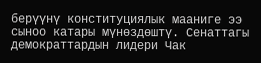берүүнү конституциялык мааниге ээ сыноо катары мүнөздөштү. Сенаттагы демократтардын лидери Чак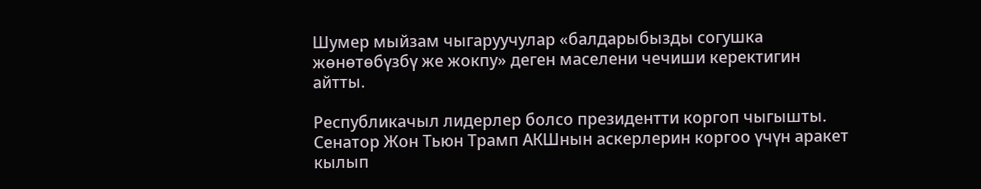Шумер мыйзам чыгаруучулар «балдарыбызды согушка жөнөтөбүзбү же жокпу» деген маселени чечиши керектигин айтты.

Республикачыл лидерлер болсо президентти коргоп чыгышты. Сенатор Жон Тьюн Трамп АКШнын аскерлерин коргоо үчүн аракет кылып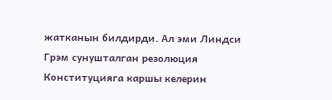жатканын билдирди. Ал эми Линдси Грэм сунушталган резолюция Конституцияга каршы келерин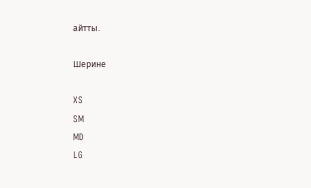айтты.

Шерине

XS
SM
MD
LG